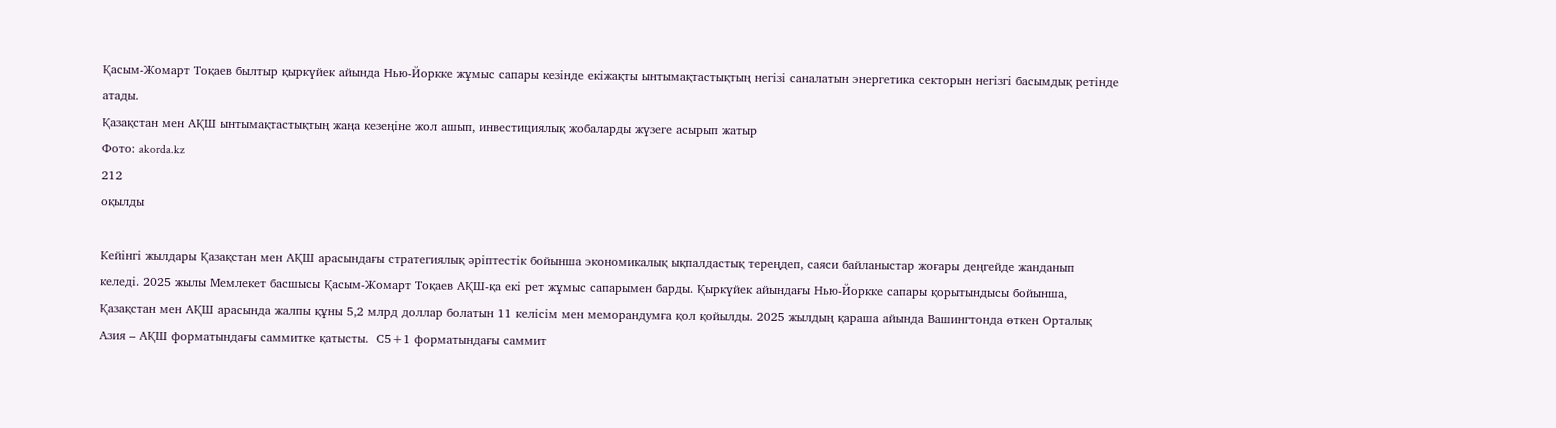Қасым-Жомарт Тоқаев былтыр қыркүйек айында Нью-Йоркке жұмыс сапары кезінде екіжақты ынтымақтастықтың негізі саналатын энергетика секторын негізгі басымдық ретінде атады.
Қазақстан мен АҚШ ынтымақтастықтың жаңа кезеңіне жол ашып, инвестициялық жобаларды жүзеге асырып жатыр
Фото: akorda.kz
212
оқылды

Кейінгі жылдары Қазақстан мен АҚШ арасындағы стратегиялық әріптестік бойынша экономикалық ықпалдастық тереңдеп, саяси байланыстар жоғары деңгейде жанданып келеді. 2025 жылы Мемлекет басшысы Қасым-Жомарт Тоқаев АҚШ-қа екі рет жұмыс сапарымен барды. Қыркүйек айындағы Нью-Йоркке сапары қорытындысы бойынша, Қазақстан мен АҚШ арасында жалпы құны 5,2 млрд доллар болатын 11 келісім мен меморандумға қол қойылды. 2025 жылдың қараша айында Вашингтонда өткен Орталық Азия – АҚШ форматындағы саммитке қатысты.  С5+1 форматындағы саммит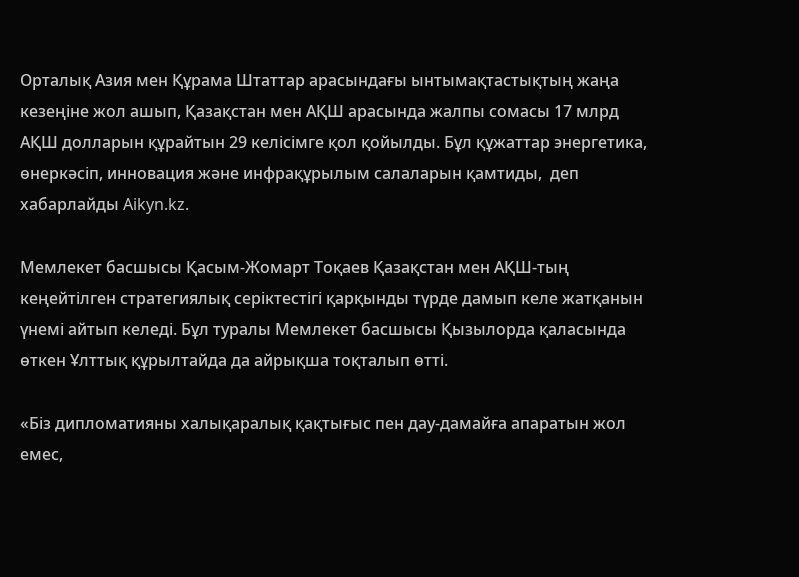Орталық Азия мен Құрама Штаттар арасындағы ынтымақтастықтың жаңа кезеңіне жол ашып, Қазақстан мен АҚШ арасында жалпы сомасы 17 млрд АҚШ долларын құрайтын 29 келісімге қол қойылды. Бұл құжаттар энергетика, өнеркәсіп, инновация және инфрақұрылым салаларын қамтиды,  деп хабарлайды Aikyn.kz.

Мемлекет басшысы Қасым-Жомарт Тоқаев Қазақстан мен АҚШ-тың кеңейтілген стратегиялық серіктестігі қарқынды түрде дамып келе жатқанын үнемі айтып келеді. Бұл туралы Мемлекет басшысы Қызылорда қаласында өткен Ұлттық құрылтайда да айрықша тоқталып өтті.

«Біз дипломатияны халықаралық қақтығыс пен дау-дамайға апаратын жол емес,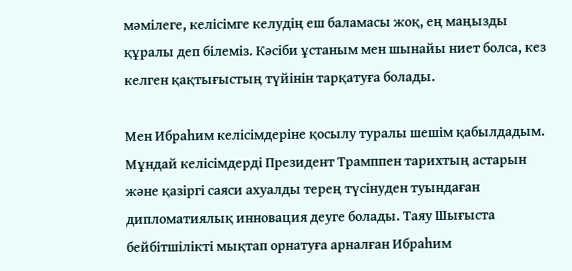мәмілеге, келісімге келудің еш баламасы жоқ, ең маңызды құралы деп білеміз. Кәсіби ұстаным мен шынайы ниет болса, кез келген қақтығыстың түйінін тарқатуға болады.

Мен Ибраһим келісімдеріне қосылу туралы шешім қабылдадым. Мұндай келісімдерді Президент Трамппен тарихтың астарын және қазіргі саяси ахуалды терең түсінуден туындаған дипломатиялық инновация деуге болады. Таяу Шығыста бейбітшілікті мықтап орнатуға арналған Ибраһим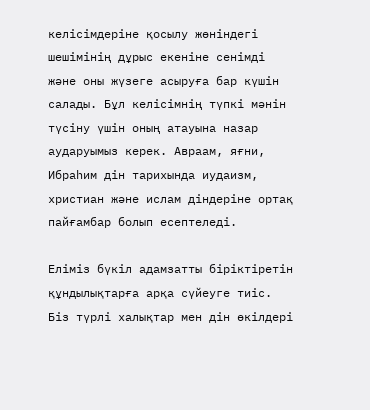келісімдеріне қосылу жөніндегі шешімінің дұрыс екеніне сенімді және оны жүзеге асыруға бар күшін салады. Бұл келісімнің түпкі мәнін түсіну үшін оның атауына назар аударуымыз керек. Авраам, яғни, Ибраһим дін тарихында иудаизм, христиан және ислам діндеріне ортақ пайғамбар болып есептеледі.

Еліміз бүкіл адамзатты біріктіретін құндылықтарға арқа сүйеуге тиіс. Біз түрлі халықтар мен дін өкілдері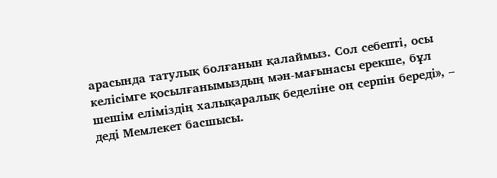арасында татулық болғанын қалаймыз. Сол себепті, осы келісімге қосылғанымыздың мән-мағынасы ерекше, бұл шешім еліміздің халықаралық беделіне оң серпін береді», – деді Мемлекет басшысы.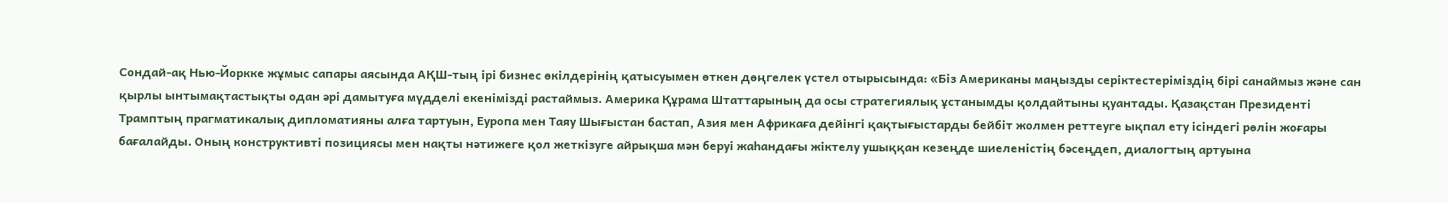Сондай-ақ Нью-Йоркке жұмыс сапары аясында АҚШ-тың ірі бизнес өкілдерінің қатысуымен өткен дөңгелек үстел отырысында: «Біз Американы маңызды серіктестеріміздің бірі санаймыз және сан қырлы ынтымақтастықты одан әрі дамытуға мүдделі екенімізді растаймыз. Америка Құрама Штаттарының да осы стратегиялық ұстанымды қолдайтыны қуантады. Қазақстан Президенті Трамптың прагматикалық дипломатияны алға тартуын, Еуропа мен Таяу Шығыстан бастап, Азия мен Африкаға дейінгі қақтығыстарды бейбіт жолмен реттеуге ықпал ету ісіндегі рөлін жоғары бағалайды. Оның конструктивті позициясы мен нақты нәтижеге қол жеткізуге айрықша мән беруі жаһандағы жіктелу ушыққан кезеңде шиеленістің бәсеңдеп, диалогтың артуына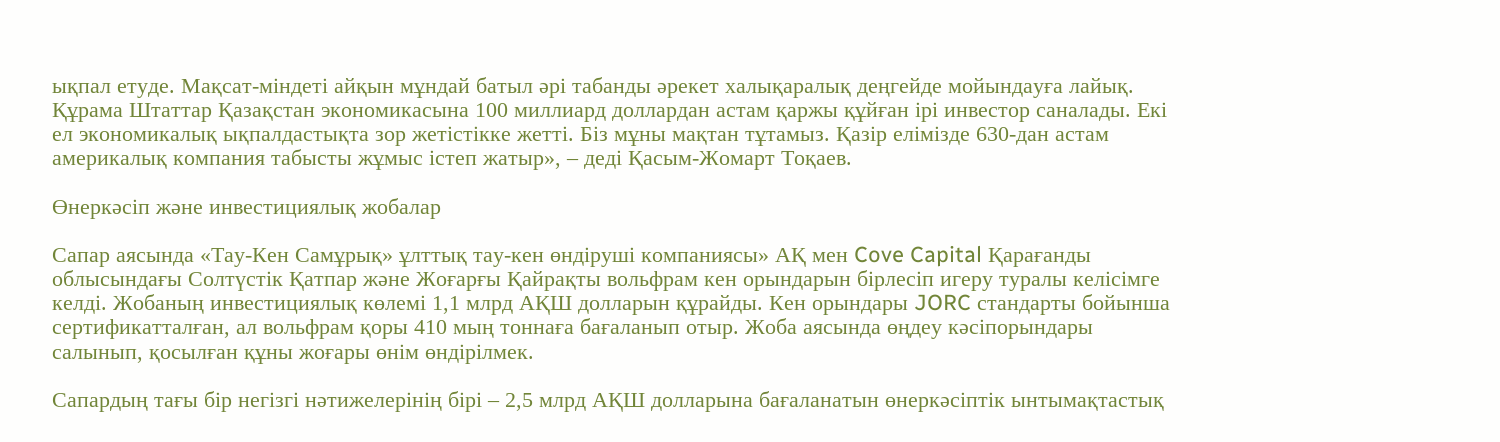ықпал етуде. Мақсат-міндеті айқын мұндай батыл әрі табанды әрекет халықаралық деңгейде мойындауға лайық. Құрама Штаттар Қазақстан экономикасына 100 миллиард доллардан астам қаржы құйған ірі инвестор саналады. Екі ел экономикалық ықпалдастықта зор жетістікке жетті. Біз мұны мақтан тұтамыз. Қазір елімізде 630-дан астам америкалық компания табысты жұмыс істеп жатыр», – деді Қасым-Жомарт Тоқаев.

Өнеркәсіп және инвестициялық жобалар

Сапар аясында «Тау-Кен Самұрық» ұлттық тау-кен өндіруші компаниясы» АҚ мен Cove Capital Қарағанды облысындағы Солтүстік Қатпар және Жоғарғы Қайрақты вольфрам кен орындарын бірлесіп игеру туралы келісімге келді. Жобаның инвестициялық көлемі 1,1 млрд АҚШ долларын құрайды. Кен орындары JORC стандарты бойынша сертификатталған, ал вольфрам қоры 410 мың тоннаға бағаланып отыр. Жоба аясында өңдеу кәсіпорындары салынып, қосылған құны жоғары өнім өндірілмек.

Сапардың тағы бір негізгі нәтижелерінің бірі – 2,5 млрд АҚШ долларына бағаланатын өнеркәсіптік ынтымақтастық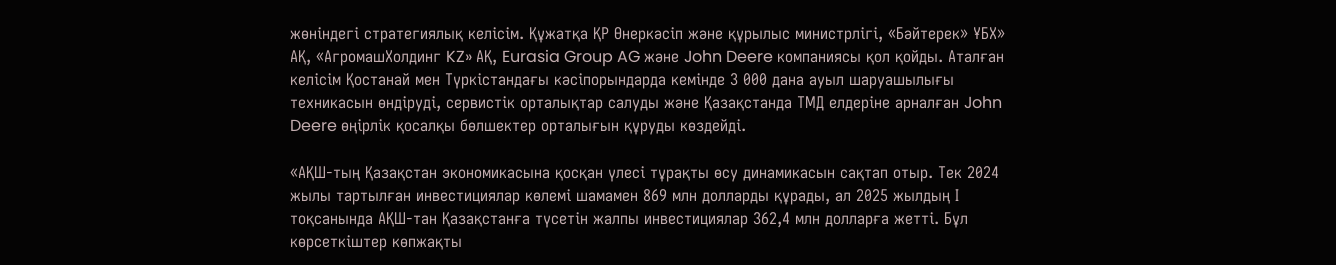жөніндегі стратегиялық келісім. Құжатқа ҚР Өнеркәсіп және құрылыс министрлігі, «Бәйтерек» ҰБХ» АҚ, «АгромашХолдинг KZ» АҚ, Eurasia Group AG және John Deere компаниясы қол қойды. Аталған келісім Қостанай мен Түркістандағы кәсіпорындарда кемінде 3 000 дана ауыл шаруашылығы техникасын өндіруді, сервистік орталықтар салуды және Қазақстанда ТМД елдеріне арналған John Deere өңірлік қосалқы бөлшектер орталығын құруды көздейді.

«АҚШ-тың Қазақстан экономикасына қосқан үлесі тұрақты өсу динамикасын сақтап отыр. Тек 2024 жылы тартылған инвестициялар көлемі шамамен 869 млн долларды құрады, ал 2025 жылдың І тоқсанында АҚШ-тан Қазақстанға түсетін жалпы инвестициялар 362,4 млн долларға жетті. Бұл көрсеткіштер көпжақты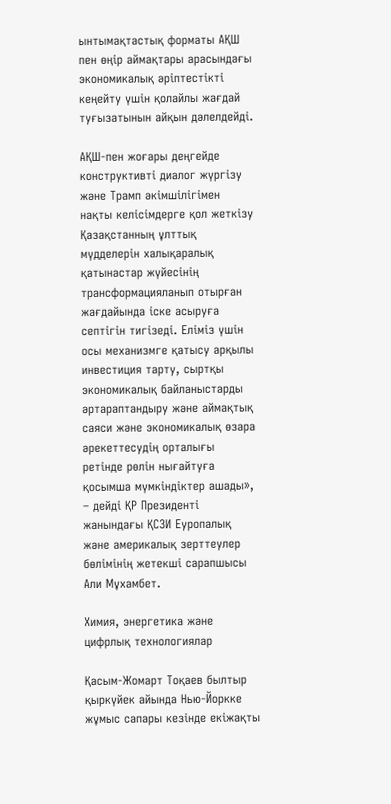ынтымақтастық форматы АҚШ пен өңір аймақтары арасындағы экономикалық әріптестікті кеңейту үшін қолайлы жағдай туғызатынын айқын дәлелдейді.

АҚШ-пен жоғары деңгейде конструктивті диалог жүргізу және Трамп әкімшілігімен нақты келісімдерге қол жеткізу Қазақстанның ұлттық мүдделерін халықаралық қатынастар жүйесінің трансформацияланып отырған жағдайында іске асыруға септігін тигізеді. Еліміз үшін осы механизмге қатысу арқылы инвестиция тарту, сыртқы экономикалық байланыстарды әртараптандыру және аймақтық саяси және экономикалық өзара әрекеттесудің орталығы ретінде рөлін нығайтуға қосымша мүмкіндіктер ашады», – дейді ҚР Президенті жанындағы ҚСЗИ Еуропалық және америкалық зерттеулер бөлімінің жетекші сарапшысы Али Мұхамбет.

Химия, энергетика және цифрлық технологиялар

Қасым-Жомарт Тоқаев былтыр қыркүйек айында Нью-Йоркке жұмыс сапары кезінде екіжақты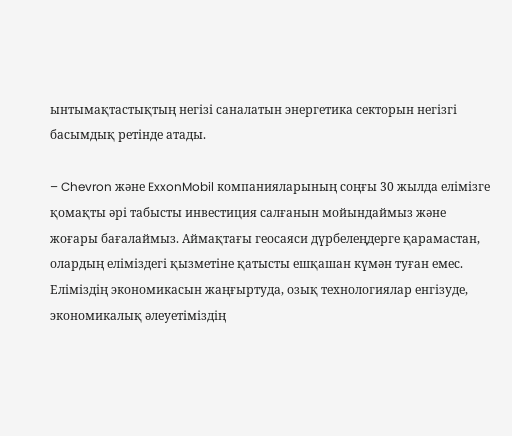ынтымақтастықтың негізі саналатын энергетика секторын негізгі басымдық ретінде атады.

– Chevron және ExxonMobil компанияларының соңғы 30 жылда елімізге қомақты әрі табысты инвестиция салғанын мойындаймыз және жоғары бағалаймыз. Аймақтағы геосаяси дүрбелеңдерге қарамастан, олардың еліміздегі қызметіне қатысты ешқашан күмән туған емес. Еліміздің экономикасын жаңғыртуда, озық технологиялар енгізуде, экономикалық әлеуетіміздің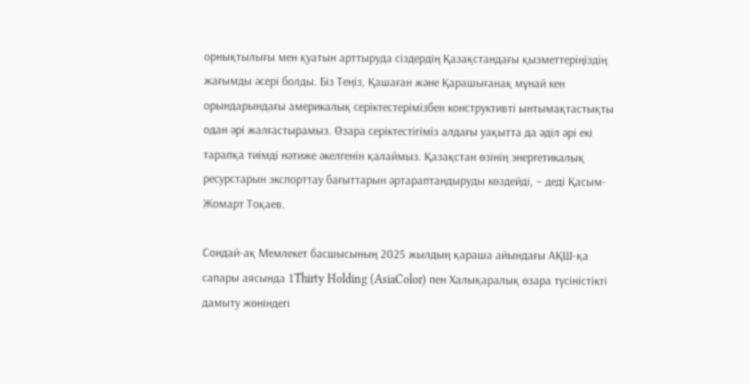орнықтылығы мен қуатын арттыруда сіздердің Қазақстандағы қызметтеріңіздің жағымды әсері болды. Біз Теңіз, Қашаған және Қарашығанақ мұнай кен орындарындағы америкалық серіктестерімізбен конструктивті ынтымақтастықты одан әрі жалғастырамыз. Өзара серіктестігіміз алдағы уақытта да әділ әрі екі тарапқа тиімді нәтиже әкелгенін қалаймыз. Қазақстан өзінің энергетикалық ресурстарын экспорттау бағыттарын әртараптандыруды көздейді, – деді Қасым-Жомарт Тоқаев.

Сондай-ақ Мемлекет басшысының 2025 жылдың қараша айындағы АҚШ-қа сапары аясында 1Thirty Holding (AsiaColor) пен Халықаралық өзара түсіністікті дамыту жөніндегі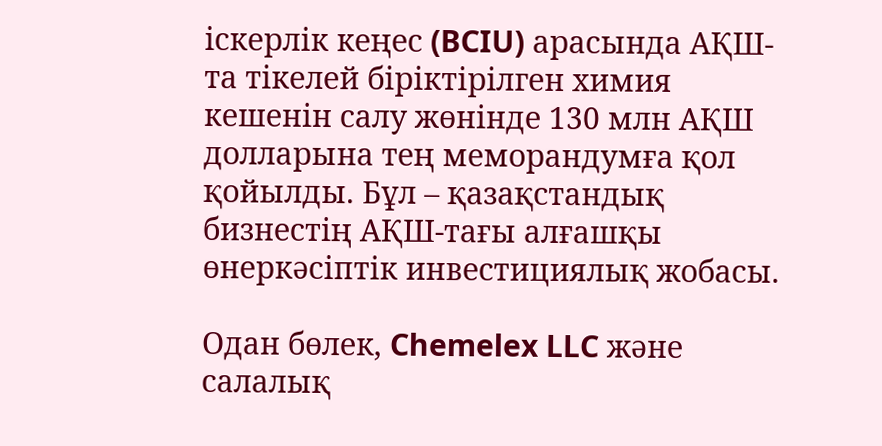іскерлік кеңес (BCIU) арасында АҚШ-та тікелей біріктірілген химия кешенін салу жөнінде 130 млн АҚШ долларына тең меморандумға қол қойылды. Бұл – қазақстандық бизнестің АҚШ-тағы алғашқы өнеркәсіптік инвестициялық жобасы.

Одан бөлек, Chemelex LLC және салалық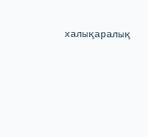халықаралық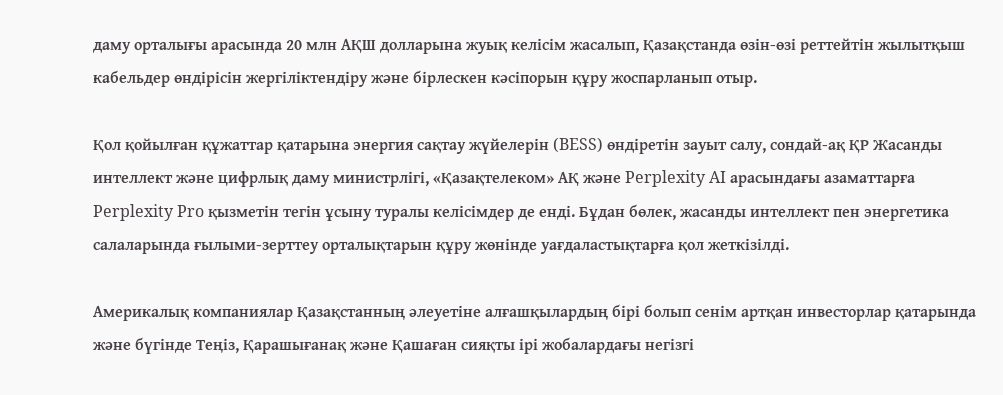даму орталығы арасында 20 млн АҚШ долларына жуық келісім жасалып, Қазақстанда өзін-өзі реттейтін жылытқыш кабельдер өндірісін жергіліктендіру және бірлескен кәсіпорын құру жоспарланып отыр.

Қол қойылған құжаттар қатарына энергия сақтау жүйелерін (BESS) өндіретін зауыт салу, сондай-ақ ҚР Жасанды интеллект және цифрлық даму министрлігі, «Қазақтелеком» АҚ және Perplexity AI арасындағы азаматтарға Perplexity Pro қызметін тегін ұсыну туралы келісімдер де енді. Бұдан бөлек, жасанды интеллект пен энергетика салаларында ғылыми-зерттеу орталықтарын құру жөнінде уағдаластықтарға қол жеткізілді.

Америкалық компаниялар Қазақстанның әлеуетіне алғашқылардың бірі болып сенім артқан инвесторлар қатарында және бүгінде Теңіз, Қарашығанақ және Қашаған сияқты ірі жобалардағы негізгі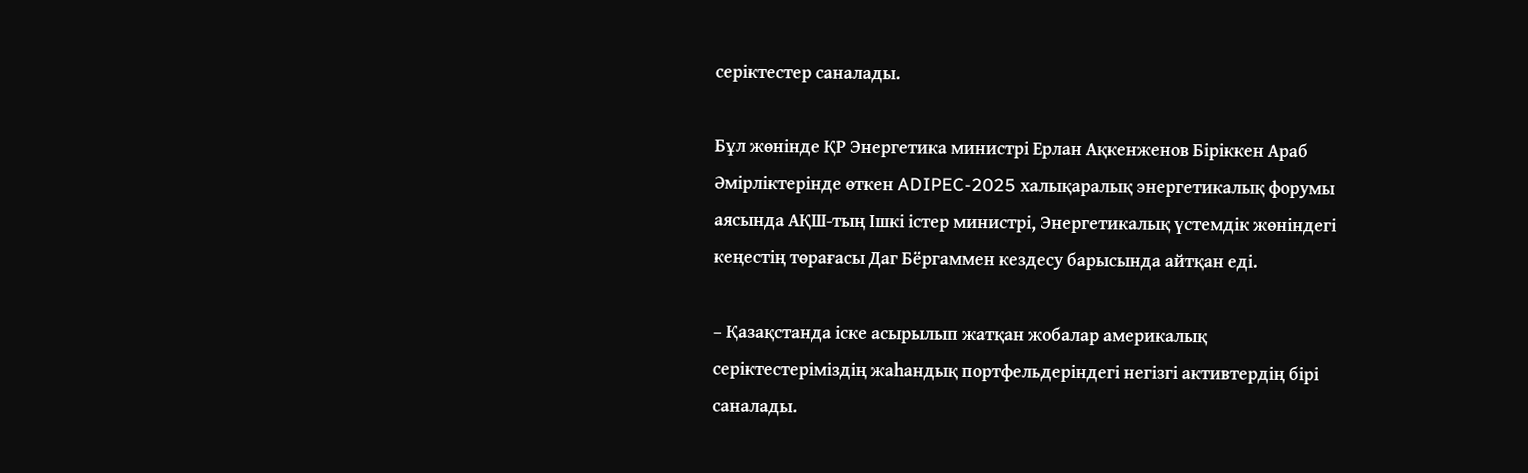серіктестер саналады.

Бұл жөнінде ҚР Энергетика министрі Ерлан Ақкенженов Біріккен Араб Әмірліктерінде өткен ADIPEC-2025 халықаралық энергетикалық форумы аясында АҚШ-тың Ішкі істер министрі, Энергетикалық үстемдік жөніндегі кеңестің төрағасы Даг Бёргаммен кездесу барысында айтқан еді.

– Қазақстанда іске асырылып жатқан жобалар америкалық серіктестеріміздің жаһандық портфельдеріндегі негізгі активтердің бірі саналады.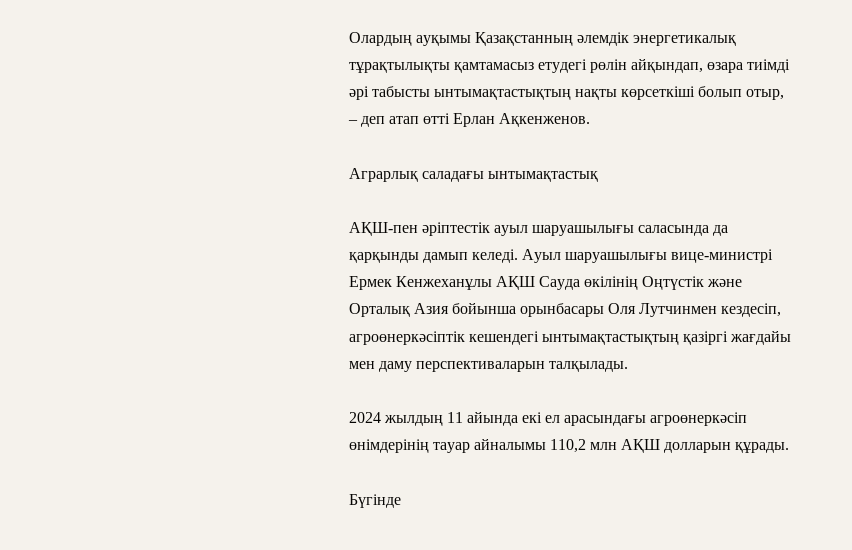Олардың ауқымы Қазақстанның әлемдік энергетикалық тұрақтылықты қамтамасыз етудегі рөлін айқындап, өзара тиімді әрі табысты ынтымақтастықтың нақты көрсеткіші болып отыр, – деп атап өтті Ерлан Ақкенженов.

Аграрлық саладағы ынтымақтастық

АҚШ-пен әріптестік ауыл шаруашылығы саласында да қарқынды дамып келеді. Ауыл шаруашылығы вице-министрі Ермек Кенжеханұлы АҚШ Сауда өкілінің Оңтүстік және Орталық Азия бойынша орынбасары Оля Лутчинмен кездесіп, агроөнеркәсіптік кешендегі ынтымақтастықтың қазіргі жағдайы мен даму перспективаларын талқылады.

2024 жылдың 11 айында екі ел арасындағы агроөнеркәсіп өнімдерінің тауар айналымы 110,2 млн АҚШ долларын құрады.

Бүгінде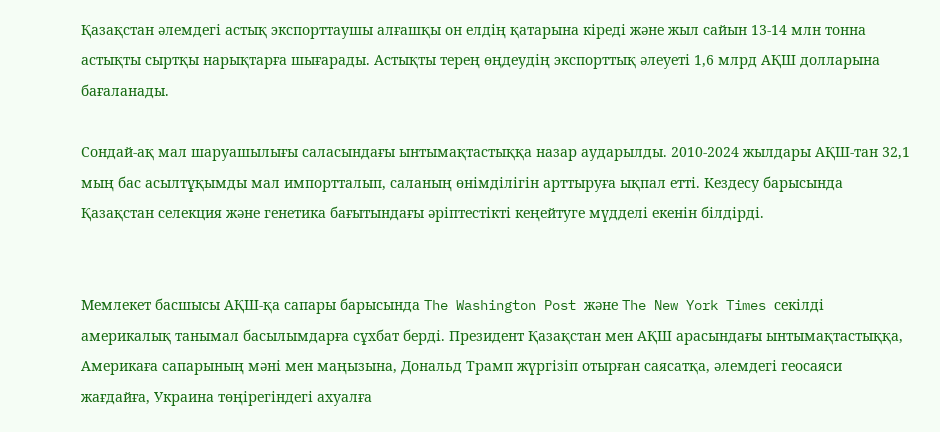Қазақстан әлемдегі астық экспорттаушы алғашқы он елдің қатарына кіреді және жыл сайын 13-14 млн тонна астықты сыртқы нарықтарға шығарады. Астықты терең өңдеудің экспорттық әлеуеті 1,6 млрд АҚШ долларына бағаланады.

Сондай-ақ мал шаруашылығы саласындағы ынтымақтастыққа назар аударылды. 2010-2024 жылдары АҚШ-тан 32,1 мың бас асылтұқымды мал импортталып, саланың өнімділігін арттыруға ықпал етті. Кездесу барысында Қазақстан селекция және генетика бағытындағы әріптестікті кеңейтуге мүдделі екенін білдірді.


Мемлекет басшысы АҚШ-қа сапары барысында The Washington Post және The New York Times секілді америкалық танымал басылымдарға сұхбат берді. Президент Қазақстан мен АҚШ арасындағы ынтымақтастыққа, Америкаға сапарының мәні мен маңызына, Дональд Трамп жүргізіп отырған саясатқа, әлемдегі геосаяси жағдайға, Украина төңірегіндегі ахуалға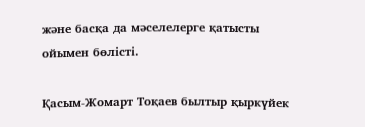және басқа да мәселелерге қатысты ойымен бөлісті.

Қасым-Жомарт Тоқаев былтыр қыркүйек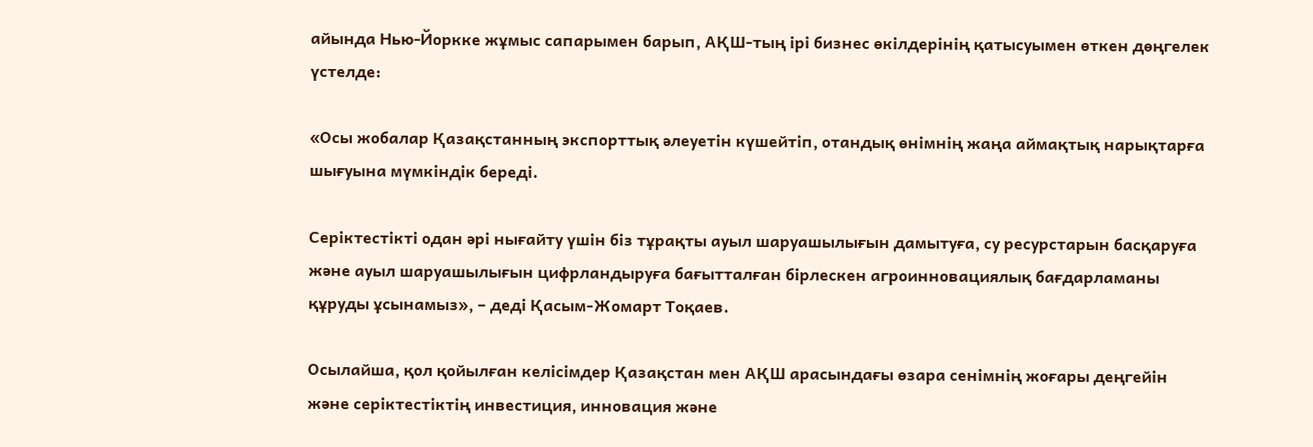айында Нью-Йоркке жұмыс сапарымен барып, АҚШ-тың ірі бизнес өкілдерінің қатысуымен өткен дөңгелек үстелде:

«Осы жобалар Қазақстанның экспорттық әлеуетін күшейтіп, отандық өнімнің жаңа аймақтық нарықтарға шығуына мүмкіндік береді.

Серіктестікті одан әрі нығайту үшін біз тұрақты ауыл шаруашылығын дамытуға, су ресурстарын басқаруға және ауыл шаруашылығын цифрландыруға бағытталған бірлескен агроинновациялық бағдарламаны құруды ұсынамыз», – деді Қасым-Жомарт Тоқаев.

Осылайша, қол қойылған келісімдер Қазақстан мен АҚШ арасындағы өзара сенімнің жоғары деңгейін және серіктестіктің инвестиция, инновация және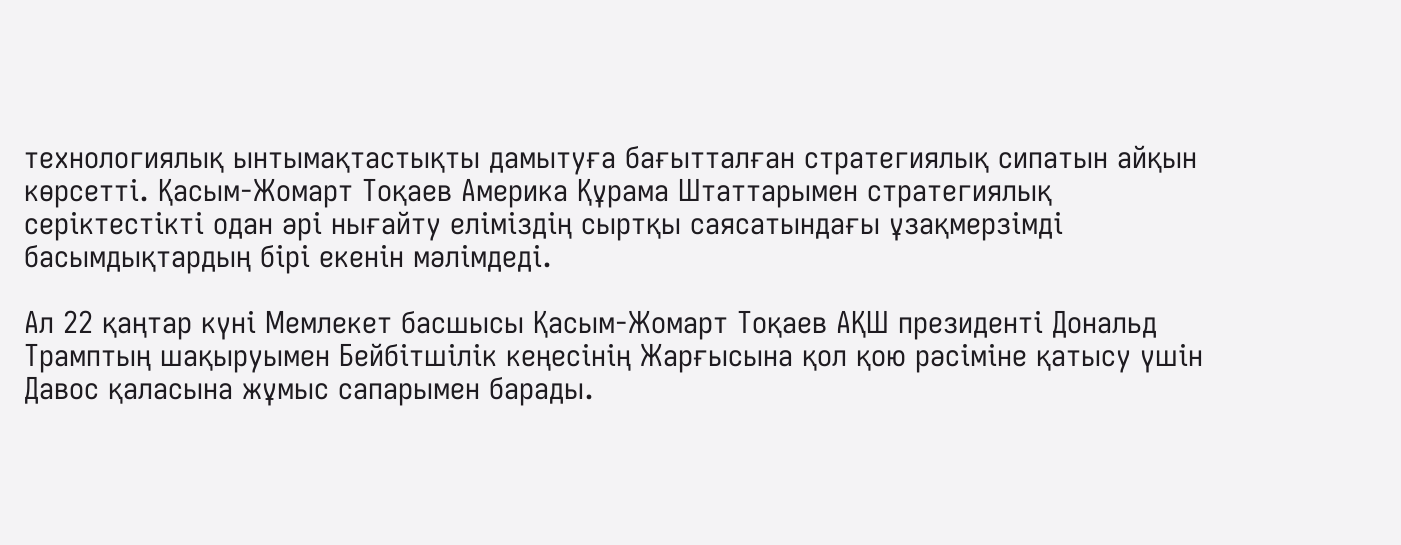технологиялық ынтымақтастықты дамытуға бағытталған стратегиялық сипатын айқын көрсетті. Қасым-Жомарт Тоқаев Америка Құрама Штаттарымен стратегиялық серіктестікті одан әрі нығайту еліміздің сыртқы саясатындағы ұзақмерзімді басымдықтардың бірі екенін мәлімдеді.

Ал 22 қаңтар күні Мемлекет басшысы Қасым-Жомарт Тоқаев АҚШ президенті Дональд Трамптың шақыруымен Бейбітшілік кеңесінің Жарғысына қол қою рәсіміне қатысу үшін Давос қаласына жұмыс сапарымен барады.